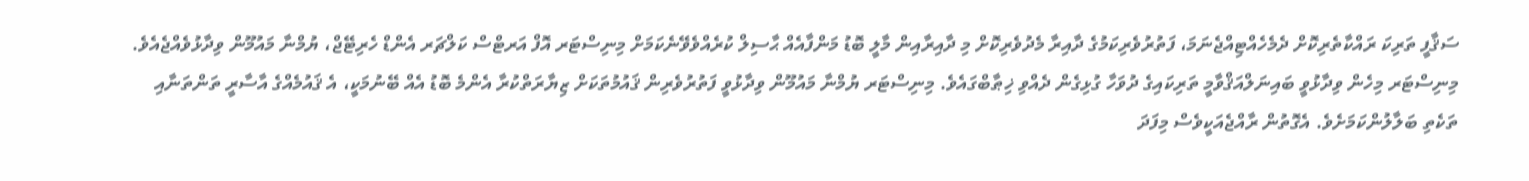ސަޤާފީ ތަރިކަ ރައްކާތެރިކޮށް ދެމެހެއްޓިއްޖެނަމަ، ފަތުރުވެރިކަމުގެ ދާއިރާ މެދުވެރިކޮށް މި ދާއިރާއިން މާލީ ބޮޑު މަންފާއެއް ޙާސިލް ކުރެއްވެވޭނެކަމަށް މިނިސްޓަރ އޮފް އަރޓްސް ކަލްޗަރ އެންޑް ހެރިޓޭޖް، ޔުމްނާ މައުމޫން ވިދާޅުވެއްޖެއެވެ.
މިނިސްޓަރ މިހެން ވިދާޅުވީ ބައިނަލްއަޤްވާމީ ތަރިކައިގެ ދުވަހާ ގުޅިގެން ދެއްވި ޚިޠާބްގައެވެ. މިނިސްޓަރ ޔުމްނާ މައުމޫން ވިދާޅުވީ ފަތުރުވެރިން ޤައުމުތަކަށް ޒިޔާރަތްކުރާ އެންމެ ބޮޑު އެއް ބޭނުމަކީ، އެ ޤައުމެއްގެ އާސާރީ ތަންތަނާއި ތަކެތި ބަލާލުންކަމަށެވެ. އެގޮތުން ރާއްޖެއަކީވެސް މިފަދަ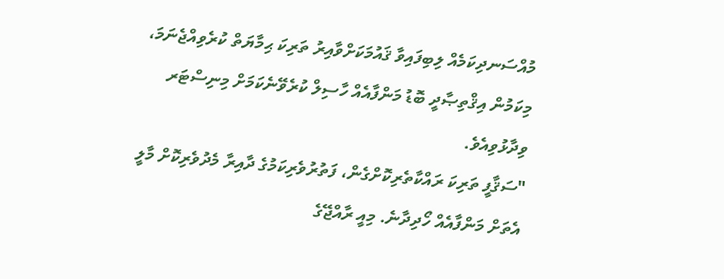މުއްސަނދިކަމެއް ލިބިފައިވާ ޤައުމަކަށްވާއިރު ތަރިކަ ޙިމާޔަތް ކުރެވިއްޖެނަމަ، މިކަމުން އިޤްތިޞާދީ ބޮޑު މަންފާއެއް ހާސިލް ކުރެވޭނެކަމަށް މިނިސްޓަރ ވިދާޅުވިއެވެ.
"ސަޤާފީ ތަރިކަ ރައްކާތެރިކޮށްގެން، ފަތުރުވެރިކަމުގެ ދާއިރާ މެދުވެރިކޮށް މާލީ އެތަށް މަންފާއެއް ހޯދިދާނެ. މިއީ ރާއްޖޭގެ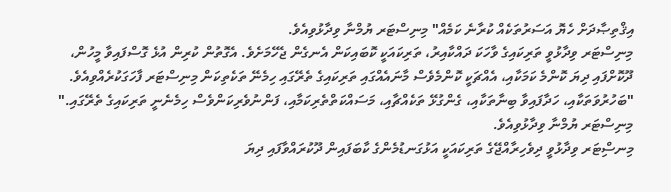އިޤްތިޞާދަށް ހެޔޮ އަސަރުތަކެއް ކުރާނެ ކަމެއް" މިނިސްޓަރ ޔުމްނާ ވިދާޅުވިއެވެ.
މިނިސްޓަރ ވިދާޅުވީ ތަރިކައިގެ ވާހަކަ ދައްކާއިރު، ތަރިކައަކީ ކޮބައިކަން އެނގެން ޖެހޭމަށެވެ. އެގޮތުން ކުރިން އުޅެ ގޮސްފައިވާ މީހުން، ދޫކޮށްފައި ދިޔަ ކޮންމެ ކަމަކާއި، އެއްޗަކީ ކޮންމެވެސް މާނައެއްގައި ތަރިކައިގެ ތެރޭގައި ހިމެނޭ ތަކެތިކަން މިނިސްޓަރ ފާހަގަކުރެއްވިއެވެ.
"ބަހުރުވަތަކާއި، ހަދާފައިވާ ބިނާތަކާއި، ގެންގުޅޭ ތަކެއްޗާއި، މަސައްކަތްތެރިކަމާއި، ފަންނުވެރިކަންވެސް ހިމެނެނީ ތަރިކައިގެ ތެރޭގައި." މިނިސްޓަރ ޔުމްނާ ވިދާޅުވިއެވެ.
މިނސިްޓަރ ވިދާޅުވީ ދިވެހިރާއްޖޭގެ ތަރިކައަކީ އަޅުގަނޑުމެންގެ ކާބަފައިން ދޫކުރައްވާފައި ދިޔަ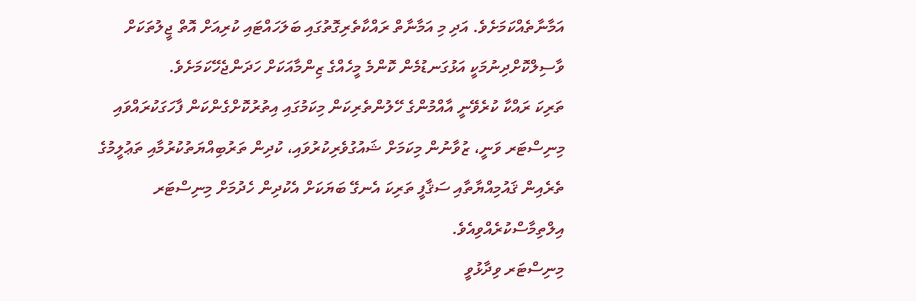އަމާނާތެއްކަމަށެވެ. އަދި މި އަމާނާތް ރައްކާތެރިގޮތުގައި ބަލަހައްޓައި ކުރިއަށް އޮތް ޖީލުތަކަށް ވާސިލްކޮށްދިނުމަކީ އަޅުގަނޑުމެން ކޮންމެ މީހެއްގެ ޒިންމާއަކަށް ހަދަންޖެހޭކަމަށެވެ.
ތަރިކަ ރައްކާ ކުރެވޭނީ އާއްމުންގެ ހޭލުންތެރިކަން މިކަމުގައި އިތުރުކޮށްގެންކަން ފާހަގަކުރައްވައި މިނިސްޓަރ ވަނީ، ޒުވާނުން މިކަމަށް ޝައުގުވެރިކުރުވައި، ކުދިން ތަރުބިއްޔަތުކުރުމާއި ތަޢުލީމުގެ ތެރެއިން ޤައުމިއްޔާތާއި ސަޤާފީ ތަރިކަ އެނގޭ ބަޔަކަށް އެކުދިން ހެދުމަށް މިނިސްޓަރ އިލްތިމާސްކުރެއްވިއެވެ.
މިނިސްޓަރ ވިދާޅުވީ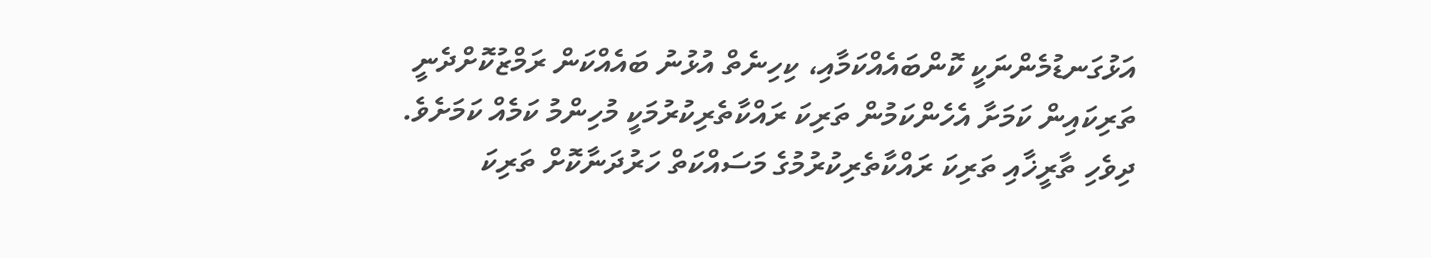އަޅުގަނޑުމެންނަކީ ކޮންބައެއްކަމާއި، ކިހިނެތް އުޅުނު ބައެއްކަން ރަމްޒުކޮށްދެނީ ތަރިކައިން ކަމަށާ އެހެންކަމުން ތަރިކަ ރައްކާތެރިކުރުމަކީ މުހިންމު ކަމެއް ކަމަށެވެ. ދިވެހި ތާރީޚާއި ތަރިކަ ރައްކާތެރިކުރުމުގެ މަސައްކަތް ހަރުދަނާކޮށް ތަރިކަ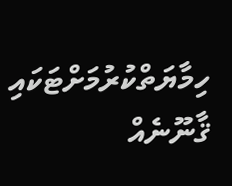ހިމާޔަތްކުރުމަށްޓަކައި ޤާނޫނެއް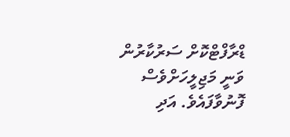ޑްރާފްޓްކޮށް ސަރުކާރުން ވަނީ މަޖިލީހަށްވެސް ފޮނުވާފައެވެ. އަދި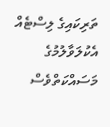ތަރިކައިގެ ލިސްޓެއް އެކުލަވާލުމުގެ މަސައްކަތްވެސް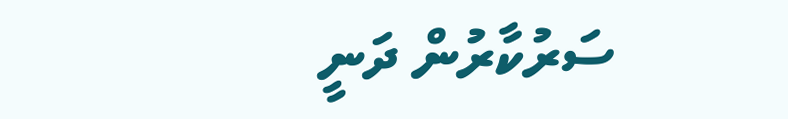ސަރުކާރުން ދަނީ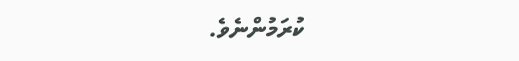ކުރަމުންނެވެ.